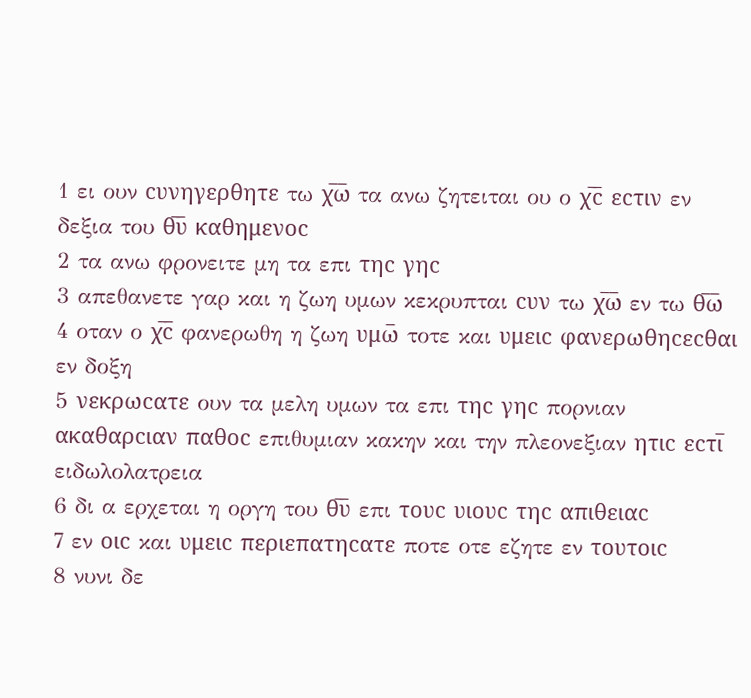1 ει ουν ϲυνηγερθητε τω χ̅ω̅ τα ανω ζητειται ου ο χ̅ϲ̅ εϲτιν εν δεξια του θ̅υ̅ καθημενοϲ
2 τα ανω φρονειτε μη τα επι τηϲ γηϲ
3 απεθανετε γαρ και η ζωη υμων κεκρυπται ϲυν τω χ̅ω̅ εν τω θ̅ω̅
4 οταν ο χ̅ϲ̅ φανερωθη η ζωη υμω̅ τοτε και υμειϲ φανερωθηϲεϲθαι εν δοξη
5 νεκρωϲατε ουν τα μελη υμων τα επι τηϲ γηϲ πορνιαν ακαθαρϲιαν παθοϲ επιθυμιαν κακην και την πλεονεξιαν ητιϲ εϲτι̅ ειδωλολατρεια
6 δι α ερχεται η οργη του θ̅υ̅ επι τουϲ υιουϲ τηϲ απιθειαϲ
7 εν οιϲ και υμειϲ περιεπατηϲατε ποτε οτε εζητε εν τουτοιϲ
8 νυνι δε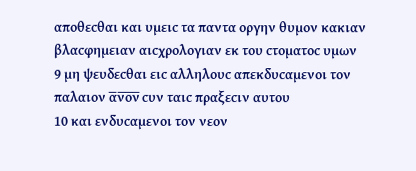αποθεϲθαι και υμειϲ τα παντα οργην θυμον κακιαν βλαϲφημειαν αιϲχρολογιαν εκ του ϲτοματοϲ υμων
9 μη ψευδεϲθαι ειϲ αλληλουϲ απεκδυϲαμενοι τον παλαιον α̅ν̅ο̅ν̅ ϲυν ταιϲ πραξεϲιν αυτου
10 και ενδυϲαμενοι τον νεον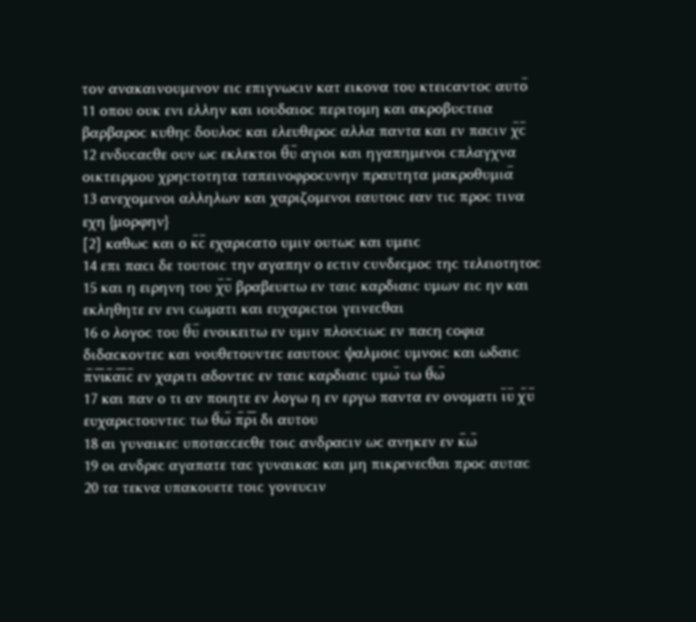τον ανακαινουμενον ειϲ επιγνωϲιν κατ εικονα του κτειϲαντοϲ αυτο̅
11 οπου ουκ ενι ελλην και ιουδαιοϲ περιτομη και ακροβυϲτεια βαρβαροϲ κυθηϲ δουλοϲ και ελευθεροϲ αλλα παντα και εν παϲιν χ̅ϲ̅
12 ενδυϲαϲθε ουν ωϲ εκλεκτοι θ̅υ̅ αγιοι και ηγαπημενοι ϲπλαγχνα οικτειρμου χρηϲτοτητα ταπεινοφροϲυνην πραυτητα μακροθυμια̅
13 ανεχομενοι αλληλων και χαριζομενοι εαυτοιϲ εαν τιϲ προϲ τινα εχη {μορφην}
[2] καθωϲ και ο κ̅ϲ̅ εχαριϲατο υμιν ουτωϲ και υμειϲ
14 επι παϲι δε τουτοιϲ την αγαπην ο εϲτιν ϲυνδεϲμοϲ τηϲ τελειοτητοϲ
15 και η ειρηνη του χ̅υ̅ βραβευετω εν ταιϲ καρδιαιϲ υμων ειϲ ην και εκληθητε εν ενι ϲωματι και ευχαριϲτοι γεινεϲθαι
16 ο λογοϲ του θ̅υ̅ ενοικειτω εν υμιν πλουϲιωϲ εν παϲη ϲοφια διδαϲκοντεϲ και νουθετουντεϲ εαυτουϲ ψαλμοιϲ υμνοιϲ και ωδαιϲ π̅ν̅ι̅κ̅α̅ι̅ϲ̅ εν χαριτι αδοντεϲ εν ταιϲ καρδιαιϲ υμω̅ τω θ̅ω̅
17 και παν ο τι αν ποιητε εν λογω η εν εργω παντα εν ονοματι ι̅υ̅ χ̅υ̅ ευχαριϲτουντεϲ τω θ̅ω̅ π̅ρ̅ι̅ δι αυτου
18 αι γυναικεϲ υποταϲϲεϲθε τοιϲ ανδραϲιν ωϲ ανηκεν εν κ̅ω̅
19 οι ανδρεϲ αγαπατε ταϲ γυναικαϲ και μη πικρενεϲθαι προϲ αυταϲ
20 τα τεκνα υπακουετε τοιϲ γονευϲιν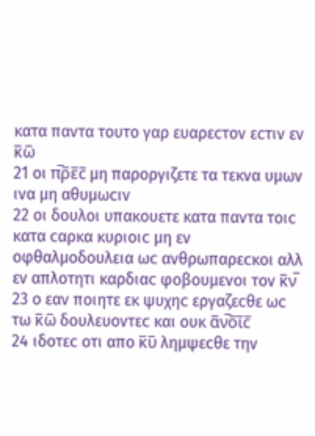κατα παντα τουτο γαρ ευαρεϲτον εϲτιν εν κ̅ω̅
21 οι π̅ρ̅ε̅ϲ̅ μη παροργιζετε τα τεκνα υμων ινα μη αθυμωϲιν
22 οι δουλοι υπακουετε κατα παντα τοιϲ κατα ϲαρκα κυριοιϲ μη εν οφθαλμοδουλεια ωϲ ανθρωπαρεϲκοι αλλ εν απλοτητι καρδιαϲ φοβουμενοι τον κ̅ν̅
23 ο εαν ποιητε εκ ψυχηϲ εργαζεϲθε ωϲ τω κ̅ω̅ δουλευοντεϲ και ουκ α̅ν̅ο̅ι̅ϲ̅
24 ιδοτεϲ οτι απο κ̅υ̅ λημψεϲθε την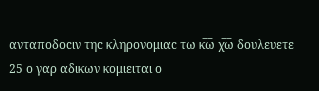ανταποδοϲιν τηϲ κληρονομιαϲ τω κ̅ω̅ χ̅ω̅ δουλευετε
25 ο γαρ αδικων κομιειται ο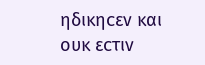ηδικηϲεν και ουκ εϲτιν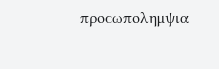προϲωπολημψια